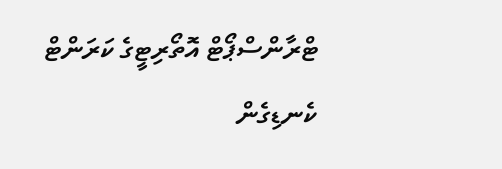ޓްރާންސްޕޯޓް އޮތޯރިޓީގެ ކަރަންޓް ކެނޑިގެން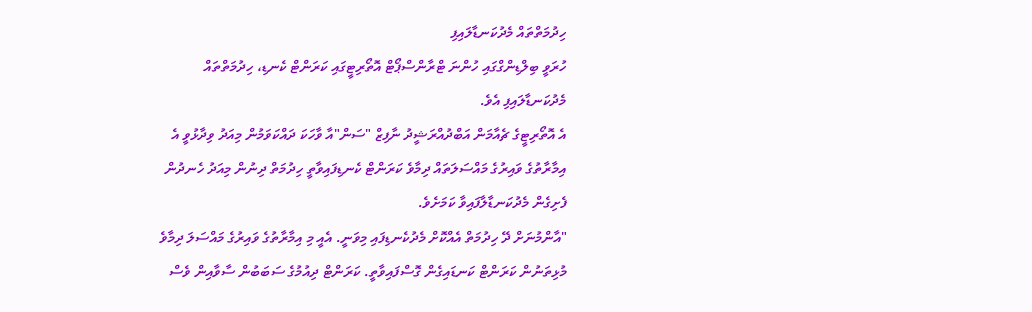ހިދުމަތްތައް މެދުކަނޑާލައިފި
ހުރަވީ ބިލްޑިންގްގައި ހުންނަ ޓްރާންސްޕޯޓް އޮތޯރިޓީގައި ކަރަންޓް ކެނޑި، ހިދުމަތްތައް މެދުކަނޑާލައިފި އެވެ.
އެ އޮތޯރިޓީގެ ޗެއާމަން އަބްދުއްރަޝީދު ނާފިޒް "ސަން"އާ ވާހަކަ ދައްކަވަމުން މިއަދު ވިދާޅުވީ އެ އިމާރާތުގެ ވައިރުގެ މައްސަލަތައް ދިމާވެ ކަރަންޓް ކެނޑިފައިވާތީ ހިދުމަތް ދިނުން މިއަދު ހެނދުން ފެށިގެން މެދުކަނޑާލާފައިވާ ކަމަށެވެ.
"އާންމުނަށް ދޭ ހިދުމަތް އެއްކޮށް މެދުކެނޑިފައި މިވަނީ. އެއީ މި އިމާރާތުގެ ވައިރުގެ މައްސަލަ ދިމާވެ މުޅިތަނުން ކަރަންޓް ކަނޑައިގެން ގޮސްފައިވާތީ. ކަރަންޓް ދިއުމުގެ ސަބަބުން ސާވާއިން ވެސް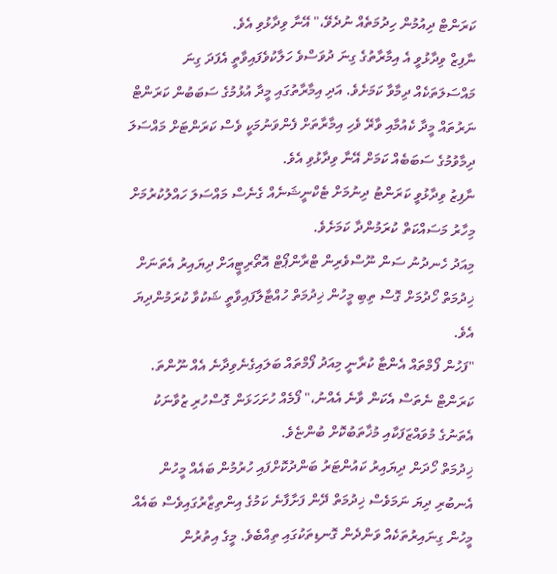ކަރަންޓް ދިއުމުން ހިދުމަތެއް ނުދެވޭ،" އޭނާ ވިދާޅުވި އެވެ.
ނާފިޒް ވިދާޅުވީ އެ އިމާރާތުގެ ގިނަ ދުވަސްވެ ހަލާކުވެފައިވާތީ އެފަދަ ގިނަ މައްސަލަތަކެއް ދިމާވާ ކަމަށެވެ. އަދި އިމާރާތުގައި މީދާ އުޅުމުގެ ސަބަބުން ކަރަންޓް ނަރުތައް މީދާ ކެއުމާއި ވާރޭ ވެހި އިމާރާތަށް ފެންވަނުމަކީ ވެސް ކަރަންޓަށް މައްސަލަ ދިމާވުމުގެ ސަބަބެއް ކަމަށް އޭނާ ވިދާޅުވި އެވެ.
ނާފިޒު ވިދާޅުވީ ކަރަންޓު ދިނުމަށް ޓެކްނީޝަނެއް ގެނެސް މައްސަލަ ހައްލުކުރުމަށް މިހާރު މަސައްކަތް ކުރަމުންދާ ކަމަށެވެ.
މިއަދު ހެނދުނު ސަން ނޫސްވެރިން ޓްރާންޕޯޓް އޮތޯރިޓީއަށް ދިޔައިރު އެތަނަށް ޚިދުމަތް ހޯދުމަށް ގޮސް ތިބި މީހުން ޚިދުމަތް ހުއްޓާލާފައިވާތީ ޝަކުވާ ކުރަމުންދިޔަ އެވެ.
"ފަހުން ފޯމްތައް އެންޓާ ކުރާނީ މިއަދު ފޯމްތައް ބަލައިގެނެވިދާނެ އެއް ނޫންތަ. ކަރަންޓް ނެތަސް އެކަން ވާނެ އެއްނު،" ފޯމެއް ހުށަހަޅަން ގޮސްހުރި ޒުވާނަކު އެތަނުގެ މުވައްޒަފަކާއި މުޚާތަބުކޮށް ބުންޏެވެ.
ޚިދުމަތް ހޯދަން ދިޔައިރު ކައުންޓަރު ބަންދުކޮށްފައި ހުރުމުން ބައެއް މީހުން އެނބުރި ދިޔަ ނަމަވެސް ޚިދުމަތް ދޭން ފަށާފާނެ ކަމުގެ އިންތިޒާރުގައިވެސް ބައެއް މީހުން ގިނައިރުތަކެއް ވަންދެން ގޮނޑިތަކުގައި ތިއްބެވެ. މީގެ އިތުރުން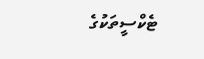ޓެކްސީތަކުގެ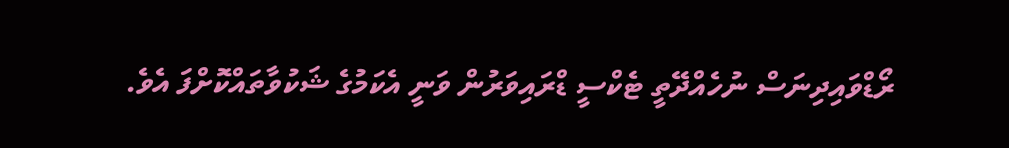ރޯޑްވައިދިނަސް ނުހެއްދޭތީ ޓެކްސީ ޑްރައިވަރުން ވަނީ އެކަމުގެ ޝަކުވާތައްކޮށްފަ އެވެ.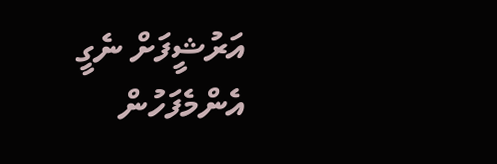އަރުޝީފަށް ނެގީ
އެންމެފަހުން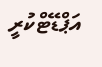އަޕްޑޭޓްކުރީ